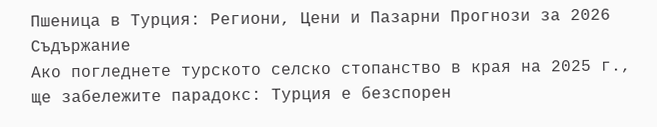Пшеница в Турция: Региони, Цени и Пазарни Прогнози за 2026
Съдържание
Ако погледнете турското селско стопанство в края на 2025 г., ще забележите парадокс: Турция е безспорен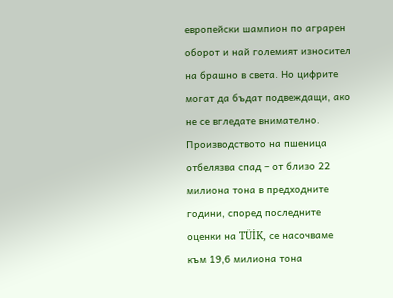европейски шампион по аграрен оборот и най големият износител на брашно в света. Но цифрите могат да бъдат подвеждащи, ако не се вгледате внимателно. Производството на пшеница отбелязва спад – от близо 22 милиона тона в предходните години, според последните оценки на TÜİK, се насочваме към 19,6 милиона тона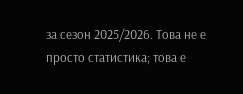за сезон 2025/2026. Това не е просто статистика; това е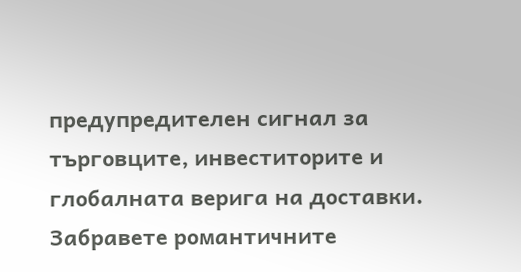предупредителен сигнал за търговците, инвеститорите и глобалната верига на доставки.
Забравете романтичните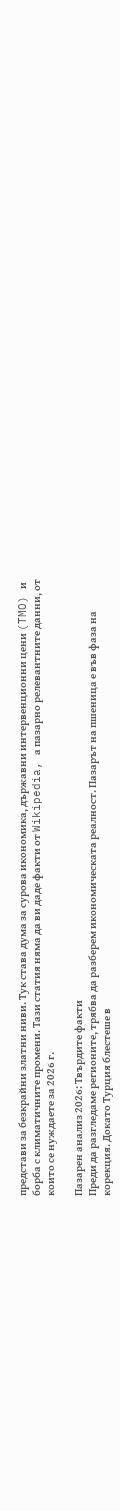представи за безкрайни златни ниви. Тук става дума за сурова икономика, държавни интервенционни цени (TMO) и борба с климатичните промени. Тази статия няма да ви даде факти от Wikipedia, а пазарно релевантните данни, от които се нуждаете за 2026 г.

Пазарен анализ 2026: Твърдите факти
Преди да разгледаме регионите, трябва да разберем икономическата реалност. Пазарът на пшеница е във фаза на корекция. Докато Турция блестеше в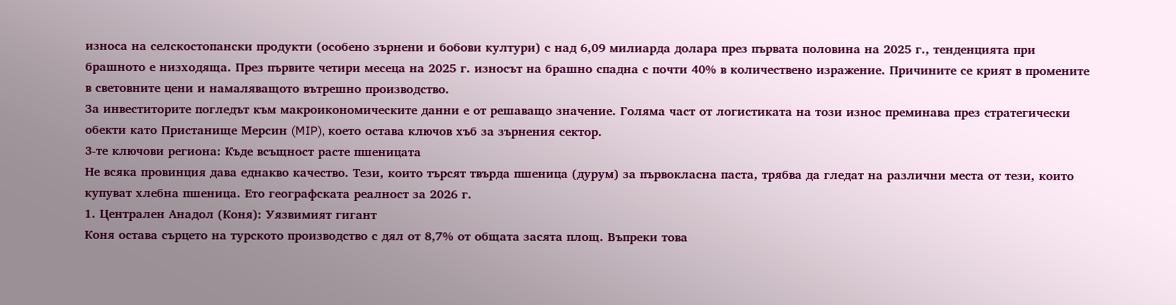износа на селскостопански продукти (особено зърнени и бобови култури) с над 6,09 милиарда долара през първата половина на 2025 г., тенденцията при брашното е низходяща. През първите четири месеца на 2025 г. износът на брашно спадна с почти 40% в количествено изражение. Причините се крият в промените в световните цени и намаляващото вътрешно производство.
За инвеститорите погледът към макроикономическите данни е от решаващо значение. Голяма част от логистиката на този износ преминава през стратегически обекти като Пристанище Мерсин (MIP), което остава ключов хъб за зърнения сектор.
3-те ключови региона: Къде всъщност расте пшеницата
Не всяка провинция дава еднакво качество. Тези, които търсят твърда пшеница (дурум) за първокласна паста, трябва да гледат на различни места от тези, които купуват хлебна пшеница. Ето географската реалност за 2026 г.
1. Централен Анадол (Коня): Уязвимият гигант
Коня остава сърцето на турското производство с дял от 8,7% от общата засята площ. Въпреки това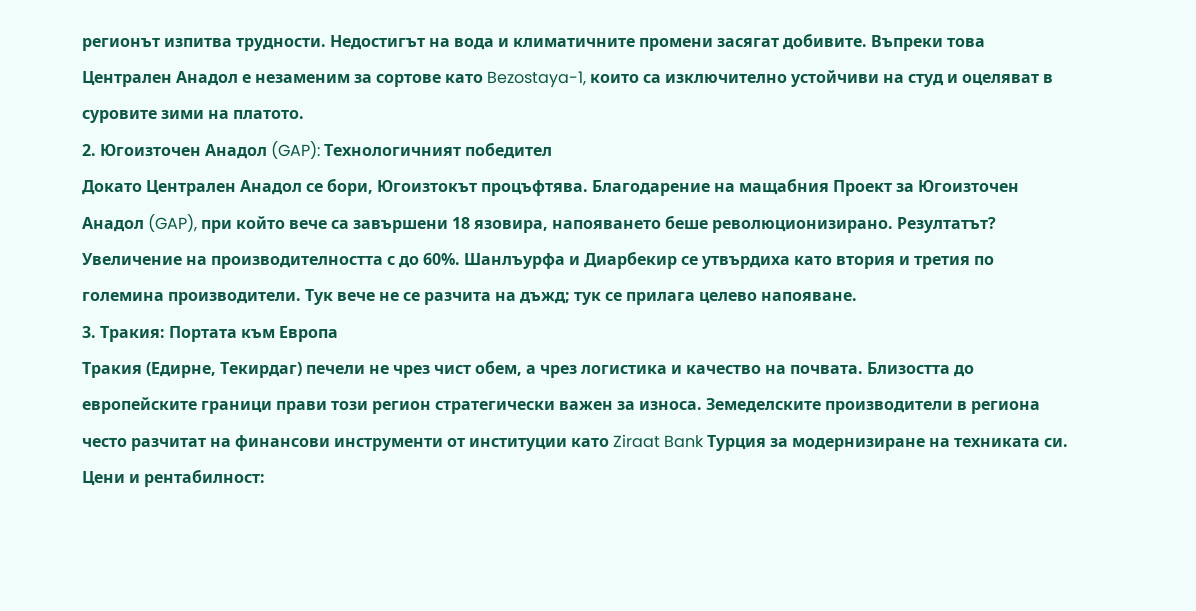регионът изпитва трудности. Недостигът на вода и климатичните промени засягат добивите. Въпреки това Централен Анадол е незаменим за сортове като Bezostaya-1, които са изключително устойчиви на студ и оцеляват в суровите зими на платото.
2. Югоизточен Анадол (GAP): Технологичният победител
Докато Централен Анадол се бори, Югоизтокът процъфтява. Благодарение на мащабния Проект за Югоизточен Анадол (GAP), при който вече са завършени 18 язовира, напояването беше революционизирано. Резултатът? Увеличение на производителността с до 60%. Шанлъурфа и Диарбекир се утвърдиха като втория и третия по големина производители. Тук вече не се разчита на дъжд; тук се прилага целево напояване.
3. Тракия: Портата към Европа
Тракия (Едирне, Текирдаг) печели не чрез чист обем, а чрез логистика и качество на почвата. Близостта до европейските граници прави този регион стратегически важен за износа. Земеделските производители в региона често разчитат на финансови инструменти от институции като Ziraat Bank Турция за модернизиране на техниката си.
Цени и рентабилност: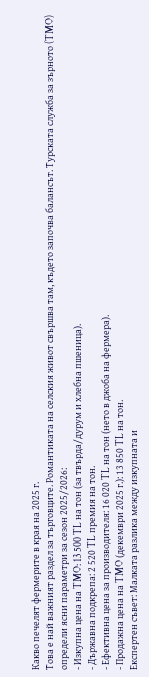Какво печелят фермерите в края на 2025 г.
Това е най важният раздел за търговците. Романтиката на селския живот свършва там, където започва балансът. Турската служба за зърното (TMO) определи ясни параметри за сезон 2025/2026:
- Изкупна цена на TMO: 13 500 TL на тон (за твърда/дурум и хлебна пшеница).
- Държавна подкрепа: 2 520 TL премия на тон.
- Ефективна цена за производителя: 16 020 TL на тон (нето в джоба на фермера).
- Продажна цена на TMO (декември 2025 г.): 13 850 TL на тон.
Експертен съвет: Малката разлика между изкупната и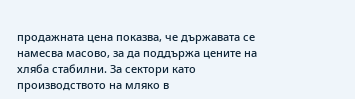продажната цена показва, че държавата се намесва масово, за да поддържа цените на хляба стабилни. За сектори като производството на мляко в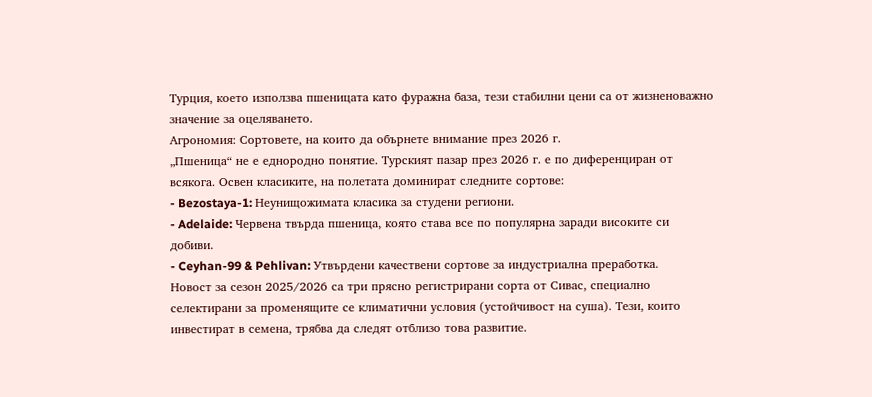Турция, което използва пшеницата като фуражна база, тези стабилни цени са от жизненоважно значение за оцеляването.
Агрономия: Сортовете, на които да обърнете внимание през 2026 г.
„Пшеница“ не е еднородно понятие. Турският пазар през 2026 г. е по диференциран от всякога. Освен класиките, на полетата доминират следните сортове:
- Bezostaya-1: Неунищожимата класика за студени региони.
- Adelaide: Червена твърда пшеница, която става все по популярна заради високите си добиви.
- Ceyhan-99 & Pehlivan: Утвърдени качествени сортове за индустриална преработка.
Новост за сезон 2025/2026 са три прясно регистрирани сорта от Сивас, специално селектирани за променящите се климатични условия (устойчивост на суша). Тези, които инвестират в семена, трябва да следят отблизо това развитие.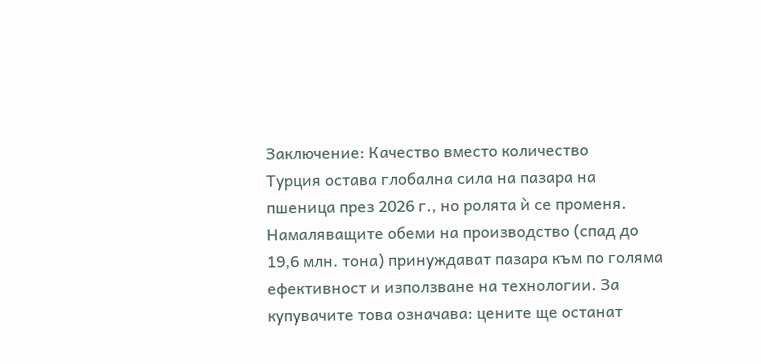Заключение: Качество вместо количество
Турция остава глобална сила на пазара на пшеница през 2026 г., но ролята ѝ се променя. Намаляващите обеми на производство (спад до 19,6 млн. тона) принуждават пазара към по голяма ефективност и използване на технологии. За купувачите това означава: цените ще останат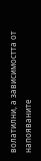волатилни, а зависимостта от напояваните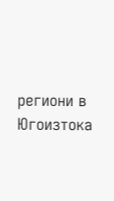региони в Югоизтока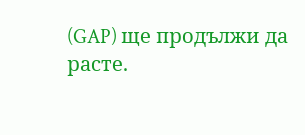(GAP) ще продължи да расте.